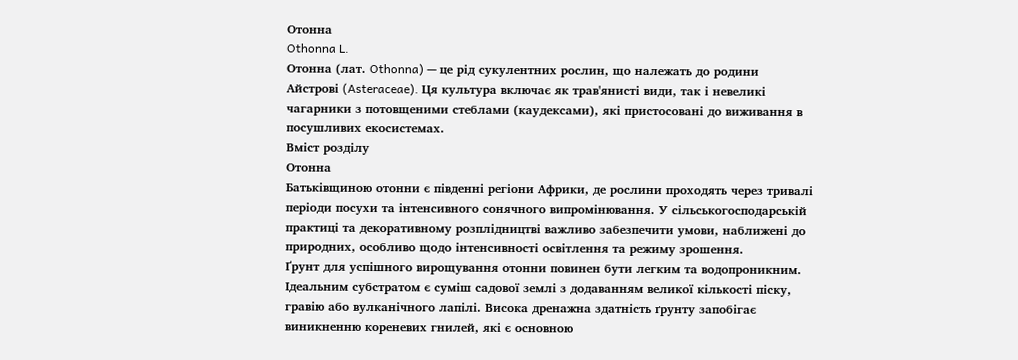Отонна
Othonna L.
Отонна (лат. Othonna) — це рід сукулентних рослин, що належать до родини Айстрові (Asteraceae). Ця культура включає як трав'янисті види, так і невеликі чагарники з потовщеними стеблами (каудексами), які пристосовані до виживання в посушливих екосистемах.
Вміст розділу
Отонна
Батьківщиною отонни є південні регіони Африки, де рослини проходять через тривалі періоди посухи та інтенсивного сонячного випромінювання. У сільськогосподарській практиці та декоративному розплідництві важливо забезпечити умови, наближені до природних, особливо щодо інтенсивності освітлення та режиму зрошення.
Ґрунт для успішного вирощування отонни повинен бути легким та водопроникним. Ідеальним субстратом є суміш садової землі з додаванням великої кількості піску, гравію або вулканічного лапілі. Висока дренажна здатність ґрунту запобігає виникненню кореневих гнилей, які є основною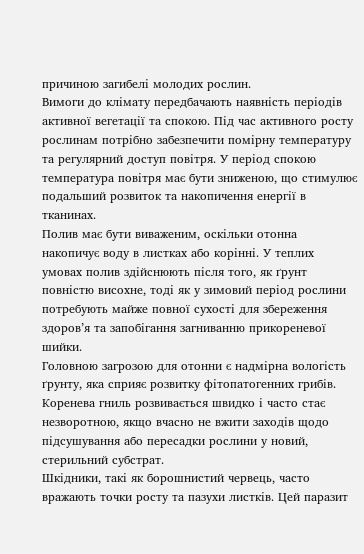причиною загибелі молодих рослин.
Вимоги до клімату передбачають наявність періодів активної вегетації та спокою. Під час активного росту рослинам потрібно забезпечити помірну температуру та регулярний доступ повітря. У період спокою температура повітря має бути зниженою, що стимулює подальший розвиток та накопичення енергії в тканинах.
Полив має бути виваженим, оскільки отонна накопичує воду в листках або корінні. У теплих умовах полив здійснюють після того, як ґрунт повністю висохне, тоді як у зимовий період рослини потребують майже повної сухості для збереження здоров’я та запобігання загниванню прикореневої шийки.
Головною загрозою для отонни є надмірна вологість ґрунту, яка сприяє розвитку фітопатогенних грибів. Коренева гниль розвивається швидко і часто стає незворотною, якщо вчасно не вжити заходів щодо підсушування або пересадки рослини у новий, стерильний субстрат.
Шкідники, такі як борошнистий червець, часто вражають точки росту та пазухи листків. Цей паразит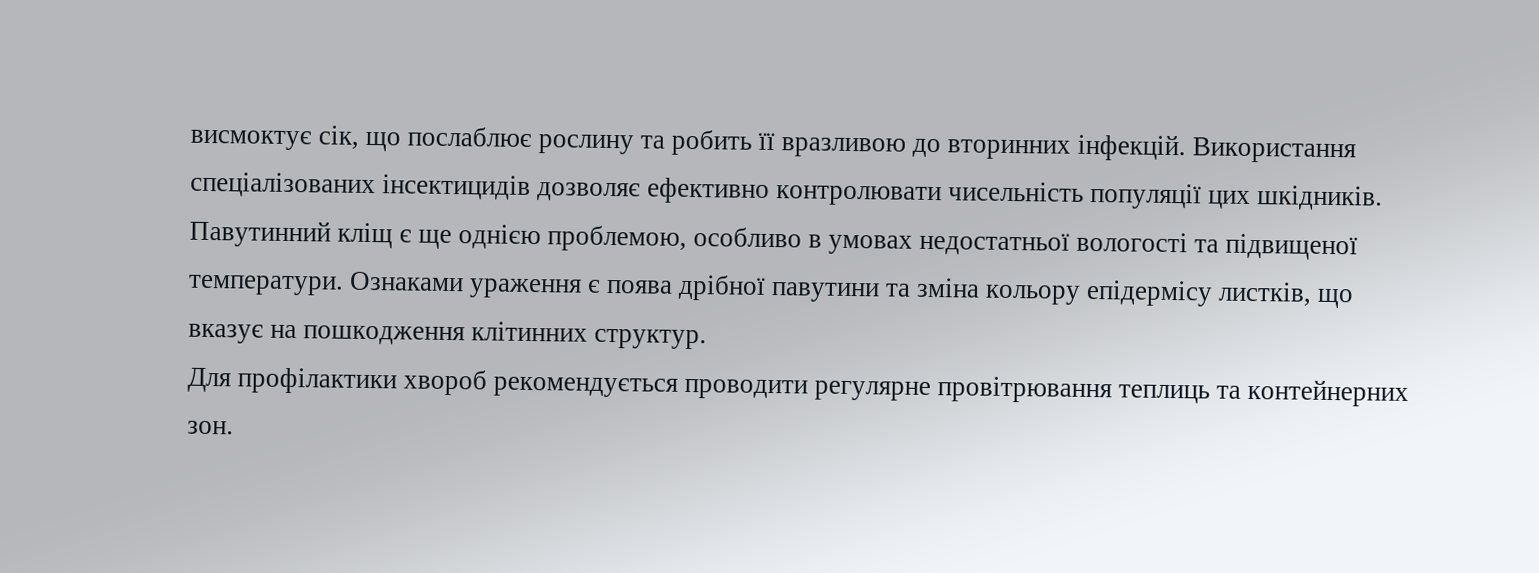висмоктує сік, що послаблює рослину та робить її вразливою до вторинних інфекцій. Використання спеціалізованих інсектицидів дозволяє ефективно контролювати чисельність популяції цих шкідників.
Павутинний кліщ є ще однією проблемою, особливо в умовах недостатньої вологості та підвищеної температури. Ознаками ураження є поява дрібної павутини та зміна кольору епідермісу листків, що вказує на пошкодження клітинних структур.
Для профілактики хвороб рекомендується проводити регулярне провітрювання теплиць та контейнерних зон.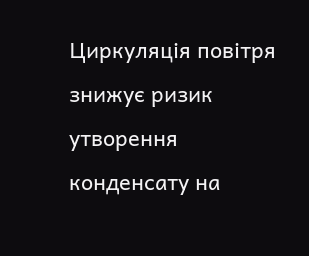Циркуляція повітря знижує ризик утворення конденсату на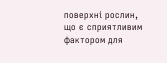поверхні рослин, що є сприятливим фактором для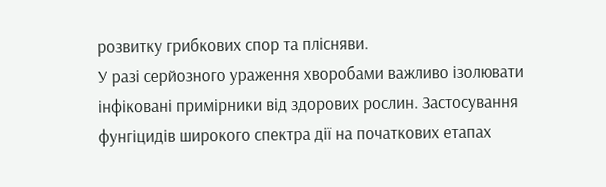розвитку грибкових спор та плісняви.
У разі серйозного ураження хворобами важливо ізолювати інфіковані примірники від здорових рослин. Застосування фунгіцидів широкого спектра дії на початкових етапах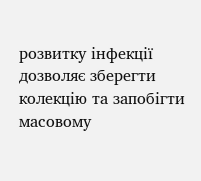розвитку інфекції дозволяє зберегти колекцію та запобігти масовому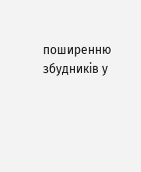поширенню збудників у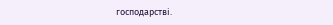господарстві.